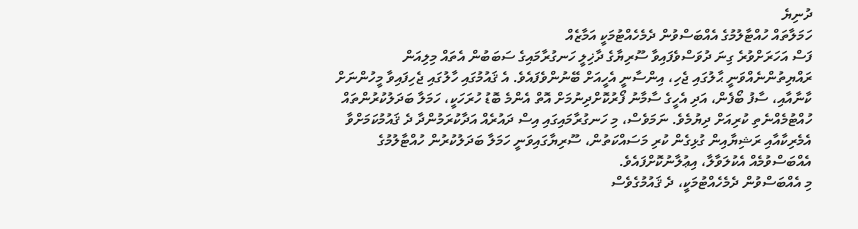ދުނިޔެ
ހަމަލާތައް ހުއްޓާލުމުގެ އެއްބަސްވުން ދެމެހެއްޓުމަކީ އަމާޒެއް
ފަސް އަހަރަށްވުރެ ގިނަ ދުވަސްވެފައިވާ ސޫރިޔާގެ ދާޚިލީ ހަނގުރާމައިގެ ސަބަބުން އެތައް މިލިއަން ރައްޔިތުންނެއްވަނީ ޙާލުގައި ޖެހި، އިންސާނީ އެހީއަށް ބޭނުންވެފައެވެ. އެ ޤައުމުގައި ހާލުގައި ޖެހިފައިވާ މީހުންނަށް ކާނާއާއި، ސާފު ބޯފެން، އަދި އެހީގެ ސާމާނު ފޯރުކޮށްދިނުމަށް އޮތް އެންމެ ބޮޑު ހުރަހަކީ، ހަމަލާ ބަދަލުކުރުންތައް ހުއްޓުމެއްނެތި ކުރިއަށް ދިޔުމެވެ. ނަމަވެސް، މި ހަނގުރާމައިގައި އިސް ދައުރެއް އަދާކުރަމުންދާ ދެ ޤައުމުކަމަށްވާ އެމެރިކާއާއި ރަޝިޔާއިން ގުޅިގެން ކުރި މަސައްކަތުން، ސޫރިޔާގައިވަނީ ހަމަލާ ބަދަލުކުރުން ހުއްޓާލުމުގެ އެއްބަސްވުމެއް އެކުލަވާލާ، އިޢުލާނުކޮށްފައެވެ.
މި އެއްބަސްވުން ދެމެހެއްޓުމަކީ، ދެ ޤައުމުގެވެސް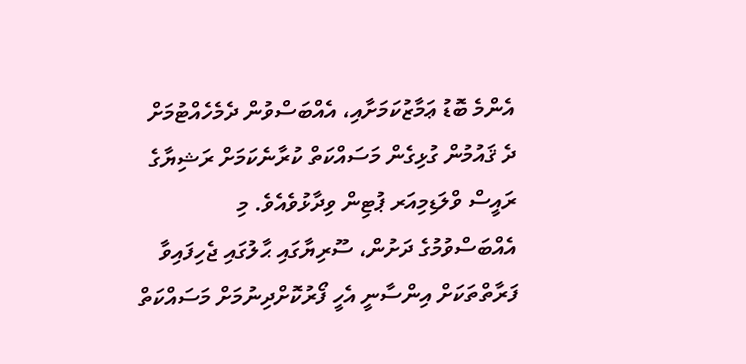އެންމެ ބޮޑު ޢަމާޒުކަމަށާއި، އެއްބަސްވުން ދެމެހެއްޓުމަށް ދެ ޤައުމުން ގުޅިގެން މަސައްކަތް ކުރާނެކަމަށް ރަޝިޔާގެ ރައީސް ވްލަޑިމިއަރ ޕުޓިން ވިދާޅުވެއެވެ. މި އެއްބަސްވުމުގެ ދަށުން، ސޫރިޔާގައި ޙާލުގައި ޖެހިފައިވާ ފަރާތްތަކަށް އިންސާނީ އެހީ ފޯރުކޮށްދިނުމަށް މަސައްކަތް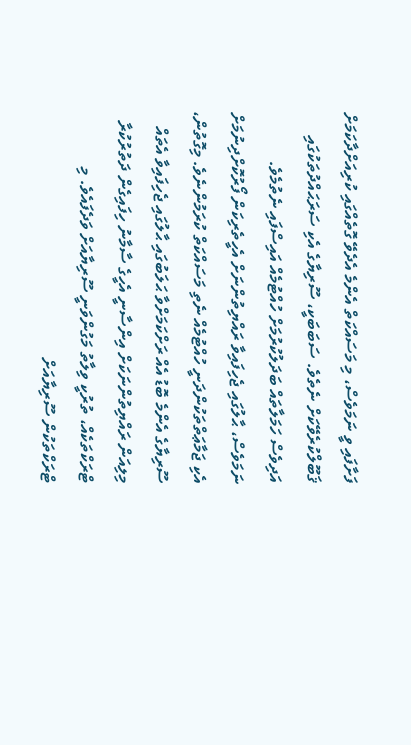ފަށާފައި ވީ ނަމަވެސް، މި މަސައްކަތް އެންމެ އެދެވޭ ގޮތެއްގައި ކުރިއަށްދާކަމަށް ޤަބޫލްކުރެވޭކަށް ނެތެވެ. ސަބަބަކީ، ސޫރިޔާގެ އެކި ސަރަޙައްދުތަކުގައި އަދިވެސް ހަމަލާތައް ބަދަލުކުރުމަށް ހުއްޓުމެއް އައިސްފައި ނެތުމެވެ.
ނަމަވެސް، ޙާލުގައި ޖެހިފައިވާ ރައްޔިތުންނަށް އެހީތެރިކަން ފޯރުކޮށްދިނުމަށް އެކި ޖަމާޢަތްތަކުންދަނީ ހުއްޓުމެއް ނެތި މަސައްކަތް ކުރަމުންނެވެ. މިގޮތުން، ސޫރިޔާގެ އެންމެ ބޮޑު އެއް ރަށްކަމަށްވާ ޙަލަބުގައި ޙާލުގައި ޖެހިފައިވާ އެތައް މިލިއަން ރައްޔިތުންނަކަށް އިންސާނީ އެހީގެ ސާމާނު ހިފައިގެން ދަތުރުކުރާ ޓްރަކްތަކެއް، ތުރުކީ ވިލާތު މަގުންވަނީ ސޫރިޔާއަށް ވަދެފައެވެ. މި ޓްރަކްތަކުން ސޫރިޔާއަށް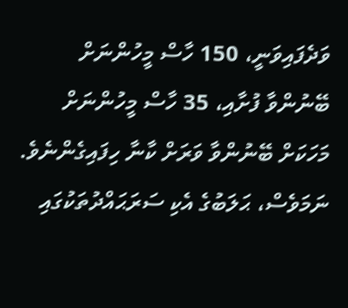ވަދެފައިވަނީ، 150 ހާސް މީހުންނަށް ބޭނުންވާ ފުށާއި، 35 ހާސް މީހުންނަށް މަހަކަށް ބޭނުންވާ ވަރަށް ކާނާ ހިފައިގެންނެވެ. ނަމަވެސް، ޙަލަބުގެ އެކި ސަރަޙައްދުތަކުގައި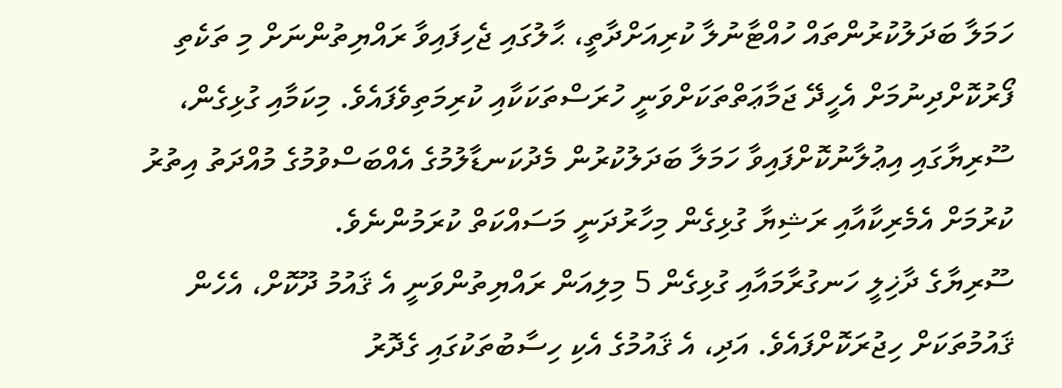ހަމަލާ ބަދަލުކުރުންތައް ހުއްޓާނުލާ ކުރިއަށްދާތީ، ޙާލުގައި ޖެހިފައިވާ ރައްޔިތުންނަށް މި ތަކެތި ފޯރުކޮށްދިނުމަށް އެހީދޭ ޖަމާޢަތްތަކަށްވަނީ ހުރަސްތަކަކާއި ކުރިމަތިވެފައެވެ. މިކަމާއި ގުޅިގެން، ސޫރިޔާގައި އިޢުލާނުކޮށްފައިވާ ހަމަލާ ބަދަލުކުރުން މެދުކަނޑާލުމުގެ އެއްބަސްވުމުގެ މުއްދަތު އިތުރު ކުރުމަށް އެމެރިކާއާއި ރަޝިޔާ ގުޅިގެން މިހާރުދަނީ މަސައްކަތް ކުރަމުންނެވެ.
ސޫރިޔާގެ ދާޚިލީ ހަނގުރާމައާއި ގުޅިގެން 5 މިލިއަން ރައްޔިތުންވަނީ އެ ޤައުމު ދޫކޮށް، އެހެން ޤައުމުތަކަށް ހިޖުރަކޮށްފައެވެ. އަދި، އެ ޤައުމުގެ އެކި ހިސާބުތަކުގައި ގެދޮރު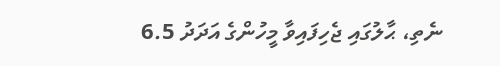ނެތި، ޙާލުގައި ޖެހިފައިވާ މީހުންގެ އަދަދު 6.5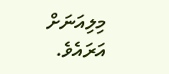މިލިއަނަށް އަރައެވެ.